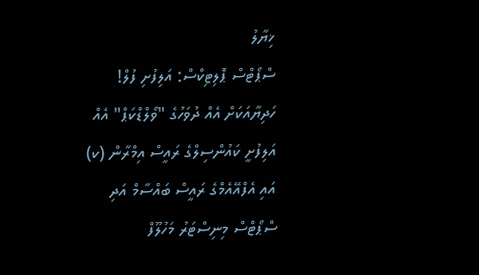ޚިޔާލު
ސްޕޯޓްސް ޕޮލިޓިކްސް: އަލިފުށި ފުލް! ހަދިޔާއަކަށް އެއް ދުވަހުގެ "ވޯލްޑްކަޕް" އެއް
އަލިފުށީ ކައުންސިލްގެ ރައީސް އިމްރާން (ކ) އައި އެފްއޭއެމްގެ ރައީސް ބައްސާމް އަދި ސްޕޯޓްސް މިނިސްޓަރު މަހުލޫފް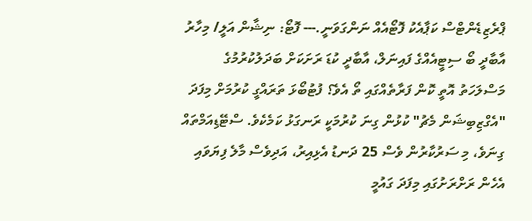ޕްރެޒިޑެންޓްސް ކަޕާއެކު ފޮޓޯއެއް ނަންގަވަނީ.--- ފޮޓޯ: ނިޝާން އަލީ/ މިހާރު
އާބާދީ ބޯ ސިޓީއެއްގެ ފައިނަލް، އާބާދީ ކުޑަ ރަށަކަށް ބަދަލުކުރުމުގެ މަސްލަހަތު އޮތީ ކޮން ފަރާތެއްގައި ތޯ އެވެ؟ ފުޓުބޯޅަ ތަރައްގީ ކުރުމަށް މިފަދަ "އެގްޒިބިޝަން މެޗު" ކުޅުން ގިނަ ކުރުމަކީ ރަނގަޅު ކަމެކެވެ. ސްޓޭޑިއަމްތައް ގިނަވެ، މި ސަރުކާރުން ވެސް 25 ދަނޑު އެޅިއިރު، އަދިވެސް މާލެ ފިޔަވައި އެހެން ރަށްރަށުގައި މިފަދަ ގައުމީ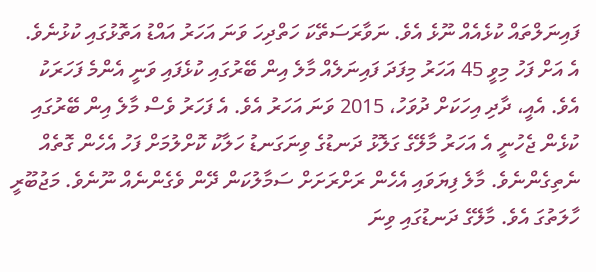ފައިނަލްތައް ކުޅެއެއް ނޫޅެ އެވެ. ނަވާރަސަތޭކަ ހަތްދިހަ ވަނަ އަހަރު އައްޑު އަތޮޅުގައި ކުޅުނެވެ.
އެ އަށް ފަހު މިވީ 45 އަހަރު މިފަދަ ފައިނަލެއް މާލެ އިން ބޭރުގައި ކުޅެފައި ވަނީ އެންމެ ފަހަރަކު އެވެ. އެއީ، ދާދި އިހަކަށް ދުވަހު، 2015 ވަނަ އަހަރު އެވެ. އެ ފަހަރު ވެސް މާލެ އިން ބޭރުގައި ކުޅެން ޖެހުނީ އެ އަހަރު މާލޭގެ ގަލޮޅު ދަނޑުގެ ވިނަގަނޑު ހަލާކު ކޮށްލުމަށް ފަހު އެހެން ގޮތެއް ނެތިގެންނެވެ. މާލެ ފިޔަވައި އެހެން ރަށްރަށަށް ސަމާލުކަން ދޭން ވެގެންނެއް ނޫނެވެ. މަޖުބޫރީ ހާލަތުގަ އެވެ. މާލޭގެ ދަނޑުގައި ވިނަ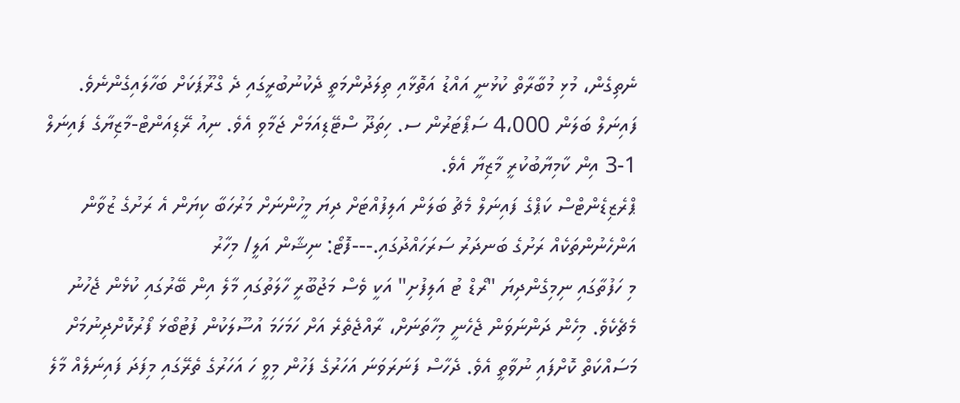ނެތިގެން، މުޅި މުބާރާތް ކުޅުނީ އައްޑު އަތޮޅާއި ތިލަދުންމަތީ ދެކުނުބުރީގައި ދެ ގްރޫޕަކަށް ބަހާލައިގެންނެވެ. ފައިނަލް ބަލަން 4،000 ސަޕޯޓަރުން ސ. ހިތަދޫ ސްޓޭޑިއަމަށް ޖަމާވި އެވެ. ނިއު ރޭޑިއަންޓް-މާޒިޔާގެ ފައިނަލް 1-3 އިން ކާމިޔާބުކުރީ މާޒިޔާ އެވެ.
ޕްރެޒިޑެންޓްސް ކަޕްގެ ފައިނަލް މެޗު ބަލަން އަލިފުއްޓަށް ދިޔަ މީހުންނަށް މަރުހަބާ ކިޔަން އެ ރަށުގެ ޒުވާން އަންހެނުންތަކެއް ރަށުގެ ބަނދަރު ސަރަހައްދުގައި.---ފޮޓޯ: ނިޝާން އަލީ/ މިހާރު
މި ހަފުތާގައި ނިމިގެންދިޔަ "ރޯޑް ޓު އަލިފުށި" އަކީ ވެސް މަޖުބޫރީ ހާލަތުގައި މާލެ އިން ބޭރުގައި ކުޅެން ޖެހުނު މެޗެކެވެ. މިހެން ދަންނަވަން ޖެހެނީ މިހާތަނަށް، ރާއްޖެތެރެ އަށް ހަމަހަމަ އުސޫލަކުން ފުޓުބޯޅަ ފޯރުކޮށްދިނުމަށް މަސައްކަތް ކޮށްފައި ނުވާތީ އެވެ. ދެހާސް ފަނަރަވަނަ އަހަރުގެ ފަހުން މިވީ ހަ އަހަރުގެ ތެރޭގައި މިފަދަ ފައިނަލެއް މާލެ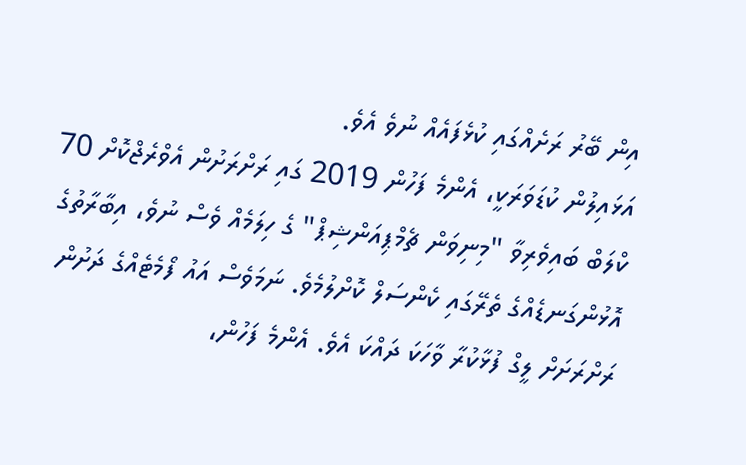އިން ބޭރު ރަށެއްގައި ކުޅެފައެއް ނުވެ އެވެ.
އަޅައިލުން ކުޑަވަރަކީ، އެންމެ ފަހުން 2019 ގައި ރަށްރަށުން އެވްރެޖްކޮށް 70 ކްލަބް ބައިވެރިވާ "މިނިވަން ޗެމްޕިއަންޝިޕް" ގެ ހިލަމެއް ވެސް ނުވެ، އިބާރާތުގެ އޮޅުންގަނޑެއްގެ ތެރޭގައި ކެންސަލް ކޮށްލުމެވެ. ނަމަވެސް އައު ފޯމެޓެއްގެ ދަށުން ރަށްރަށަށް ލީގް ފުޅާކުރާ ވާހަކަ ދައްކަ އެވެ. އެންމެ ފަހުން،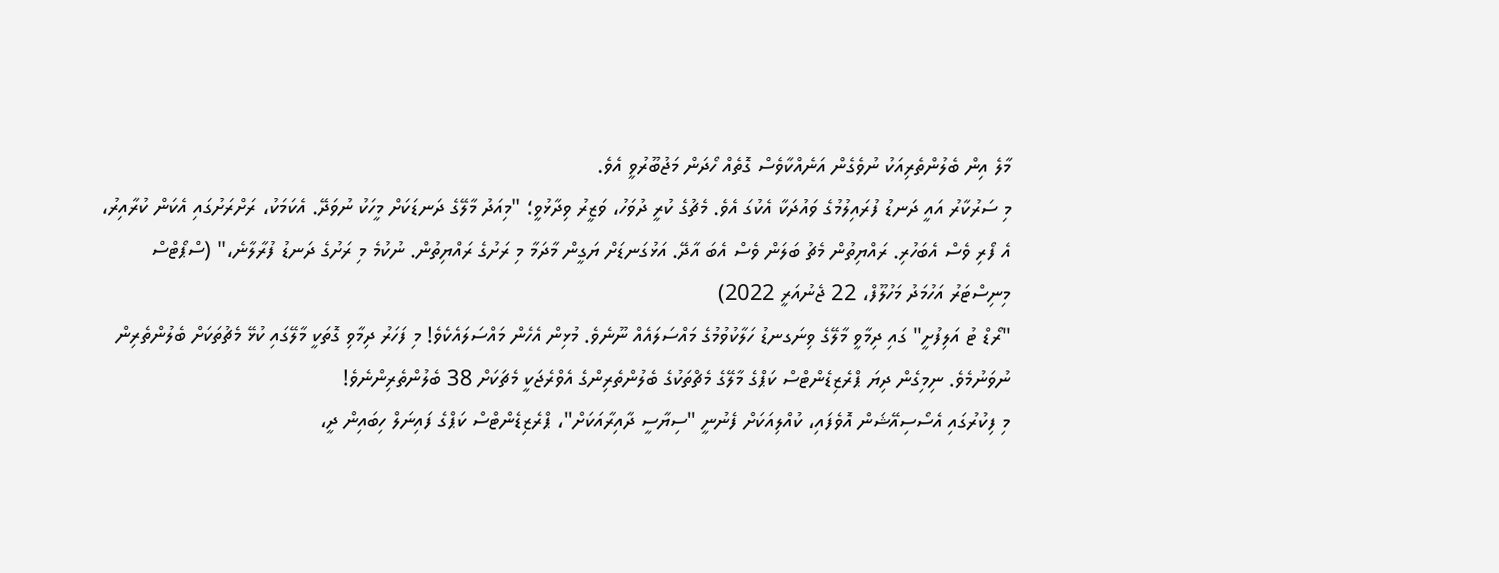މާލެ އިން ބެލުންތެރިއަކު ނުވެގެން އަނެއްކާވެސް ގޮތެއް ހޯދަން މަޖުބޫރުވީ އެވެ.
މި ސަރުކާރު އައީ ދަނޑު ފުރައިލުމުގެ ވައުދަކާ އެކުގަ އެވެ. މެޗުގެ ކުރީ ދުވަހު، ވަޒީރު ވިދާޅުވީ؛ "މިއަދު މާލޭގެ ދަނޑަކަށް މީހަކު ނުވަދޭ. އެކަމަކު، ރަށްރަށުގައި އެކަން ކުރާއިރު، އެ ފޯރި ވެސް އެބަހުރި. ރައްޔިތުން މެޗު ބަލަން ވެސް އެބަ އާދޭ. އަޅުގަނޑަށް ޔަގީން މާދަމާ މި ރަށުގެ ރައްޔިތުން. ނުކުމެ މި ރަށުގެ ދަނޑު ފުރާލާނެ،" (ސްޕޯޓްސް މިނިސްޓަރު އަހުމަދު މަހުލޫފް، 22 ޖެނުއަރީ 2022)
"ރޯޑް ޓު އަލިފުށީ" ގައި ދިމާވީ މާލޭގެ ވިނަގނޑު ހަލާކުވުމުގެ މައްސަލައެއް ނޫނެވެ. މުޅިން އެހެން މައްސަލައެކެވެ! މި ފަހަރު ދިމާވި ގޮތަކީ މާލޭގައި ކުޅޭ މެޗުތަކަށް ބެލުންތެރިން ނުވަނުމެވެ. ނިމިގެން ދިޔަ ޕްރެޒިޑެންޓްސް ކަޕްގެ މާލޭގެ މެޗްތަކުގެ ބެލުންތެރިންގެ އެވްރެޖަކީ މެޗަކަށް 38 ބެލުންތެރިންނެވެ!
މި ފިކުރުގައި އެސޯސިއޭޝަން އޮވެފައި، ކުއްލިއަކަށް ފެނުނީ "ސިޔާސީ ދާއިރާއަކަށް"، ޕްރެޒިޑެންޓްސް ކަޕްގެ ފައިނަލް ހިބައިން ދީ،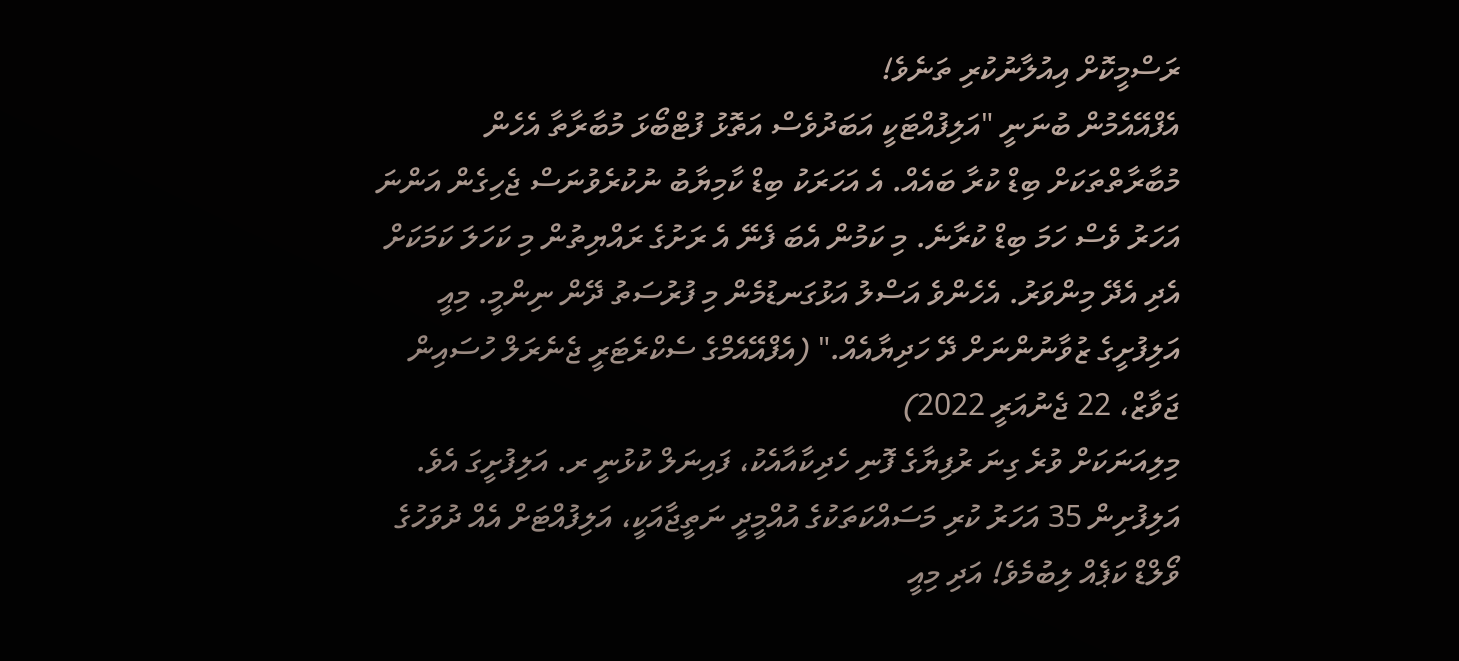ރަސްމީކޮށް އިއުލާނުކުރި ތަނެވެ!
އެފްއޭއެމުން ބުނަނީ "އަލިފުއްޓަކީ އަބަދުވެސް އަތޮޅު ފުޓްބޯޅަ މުބާރާތާ އެހެން މުބާރާތްތަކަށް ބިޑް ކުރާ ބައެއް. އެ އަހަރަކު ބިޑް ކާމިޔާބު ނުކުރެވުނަސް ޖެހިގެން އަންނަ އަހަރު ވެސް ހަމަ ބިޑް ކުރާނެ. މި ކަމުން އެބަ ފެނޭ އެ ރަށުގެ ރައްޔިތުން މި ކަހަލަ ކަމަކަށް އެދި އެދޭ މިންވަރު. އެހެންވެ އަސްލު އަޅުގަނޑުމެން މި ފުރުސަތު ދޭން ނިންމީ. މިއީ އަލިފުށީގެ ޒުވާނުންނަށް ދޭ ހަދިޔާއެއް." (އެފްއޭއެމްގެ ސެކްރެޓަރީ ޖެނެރަލް ހުސައިން ޖަވާޒް، 22 ޖެނުއަރީ 2022)
މިލިއަނަކަށް ވުރެ ގިނަ ރުފިޔާގެ ފޮނި ހެދިކާއާއެކު، ފައިނަލް ކުޅުނީ ރ. އަލިފުށީގަ އެވެ. އަލިފުށިން 35 އަހަރު ކުރި މަސައްކަތަކުގެ އުއްމީދީ ނަތީޖާއަކީ، އަލިފުއްޓަށް އެއް ދުވަހުގެ ވޯލްޑް ކަޕެއް ލިބުމެވެ! އަދި މިއީ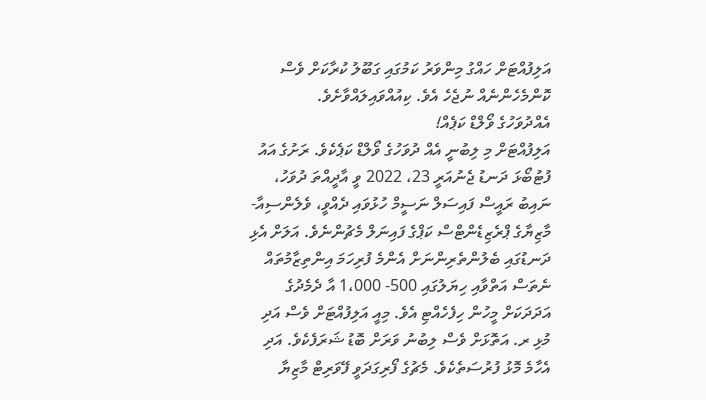އަލިފުއްޓަށް ހައްގު މިންވަރު ކަމުގައި ގަބޫލު ކުރާކަށް ވެސް ކޮންމެހެންނެއް ނުޖެހެ އެވެ. ކިއުއްވައިލައްވާށެވެ.
އެއްދުވަހުގެ ވޯލްޑް ކަޕެއް!
އަލިފުއްޓަށް މި ލިބުނީ އެއް ދުވަހުގެ ވޯލްޑް ކަޕެކެވެ. ރަށުގެ އައު ފުޓުބޯޅަ ދަނޑު ޖެނުއަރީ 23، 2022 ވީ އާދީއްތަ ދުވަހު، ނައިބު ރައީސް ފައިސަލް ނަސީމް ހުޅުވައި ދެއްވީ، ވެލެންސިއާ-މާޒިޔާގެ ޕްރެޒިޑެންޓްސް ކަޕްގެ ފައިނަލް މެޗުންނެވެ. އަލަށް އެޅި ދަނޑުގައި ބެލުންތެރިންނަށް އެންމެ ފުރިހަމަ އިންތިޒާމުތައް ނެތަސް އަތްވާއި ހިޔަލުގައި 500- 1،000 އާ ދެމެދުގެ އަދަދަކަށް މީހުން ހިފެހެއްޓި އެވެ. މިއީ އަލިފުއްޓަށް ވެސް އަދި މުޅި ރ. އަތޮޅަށް ވެސް ލިބުނު ވަރަށް ބޮޑު ޝަރަފެކެވެ. އަދި އެހާމެ މޮޅު ފުރުސަތެކެވެ. މެޗުގެ ފޯރިގަދަވީ ފޭވަރިޓް މާޒިޔާ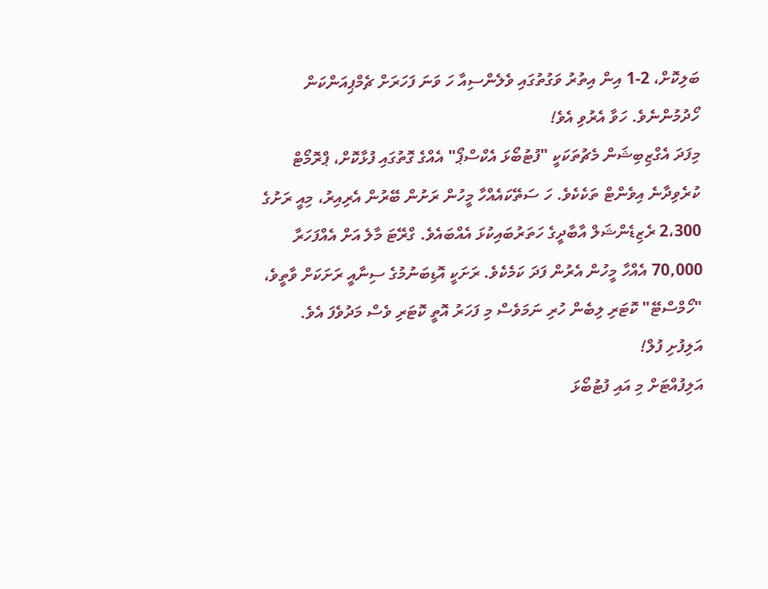ބަލިކޮށް، 2-1 އިން އިތުރު ވަގުތުގައި ވެލެންސިއާ ހަ ވަނަ ފަހަރަށް ޗެމްޕިއަންކަން ހޯދުމުންނެވެ. ހަވާ އެރުވި އެވެ!
މިފަދަ އެގްޒިބިޝަން މެޗުތަކަކީ "ފުޓުބޯޅަ އެކްސްޕޯ" އެއްގެ ގޮތުގައި ފުޅާކޮށް، ޕްރޮމޯޓް ކުރެވިދާނެ އިވެންޓް ތަކެކެވެ. ހަ ސަތޭކައެއްހާ މީހުން ރަށުން ބޭރުން އެރިއިރު، މިއީ ރަށުގެ 2،300 ރެޒިޑެންޝަލް އާބާދީގެ ހަތަރުބައިކުޅަ އެއްބައެވެ. ގްރޭޓަ މާލެ އަށް އެއްފަހަރާ 70,000 އެއްހާ މީހުން އެރުން ފަދަ ކަމެކެވެ. ރަށަކީ އޮޑިބަނުމުގެ ސިނާއީ ރަށަކަށް ވާތީވެ، "ހޯމްސްޓޭ" ކޮޓަރި ލިބެން ހުރި ނަމަވެސް މި ފަހަރު އޮތީ ކޮޓަރި ވެސް މަދުވެފަ އެވެ.
އަލިފުށި ފުލް!
އަލިފުއްޓަށް މި އައި ފުޓުބޯޅަ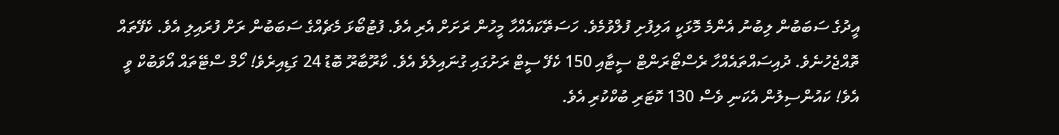އީދުގެ ސަބަބުން ލިބުނު އެންމެ މޮޅަކީ އަލިފުށި ފުލްވުމެވެ. ހަސަތޭކައެއްހާ މީހުން ރަށަށް އެރި އެވެ. ފުޓުބޯޅަ މެޗެއްގެ ސަބަބުން ރަށް ފުރައިލި އެވެ. ކެފޭތައް ތޮއްޖެހުނެވެ. ދުއިސައްތައެއްހާ ރެސްޓޯރަންޓް ސީޓާއި 150 ކެފޭ ސީޓް ރަށުގައި ގުނައިލެވެ އެވެ. ކާރޫބާރޫ ބޮޑު 24 ގަޑިއިރެވެ! ހޯމް ސްޓޭތައް އޯވަބުކް ވީ އެވެ! ކައުންސިލުން އެކަނި ވެސް 130 ކޮޓަރި ބުކްކުރި އެވެ.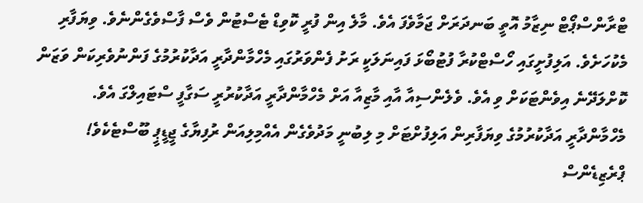ޓްރާންސްޕޯޓް ނިޒާމު އޮތީ ބަނދަރަށް ޖަމާވެފަ އެވެ. މާލެ އިން ފުރީ ކޮވިޑް ޓެސްޓުން ވެސް ފާސްވެގެންނެވެ. ވިޔަފާރި މެކުހަށެވެ. އަލިފުށީގައި ހޯސްޓްކުރާ ފުޓުބޯޅަ ފައިނަލަކީ ރަށު ފެންވަރުގައި މެހްމާންދާރީ އަދާކުރުމުގެ ފަންނުވެރިކަން ވަޒަން ކޮށްލަދޭނެ އިވެންޓަކަށް ވި އެވެ. ވެލެންސިއާ އާއި މާޒިއާ އަށް މެހްމާންދާރީ އަދާކުރުރީ ސަގާފީ ސްޓައިލްގަ އެވެ. މެހްމާންދާރީ އަދާކުރުމުގެ ވިޔަފާރިން އަލިފުށްޓަށް މި ލިބުނީ މަދުވެގެން އެއްމިލިއަން ރުފިޔާގެ ޖީޑީޕީ ބޫސްޓެކެވެ!
ޕްރެޒިޑެންސް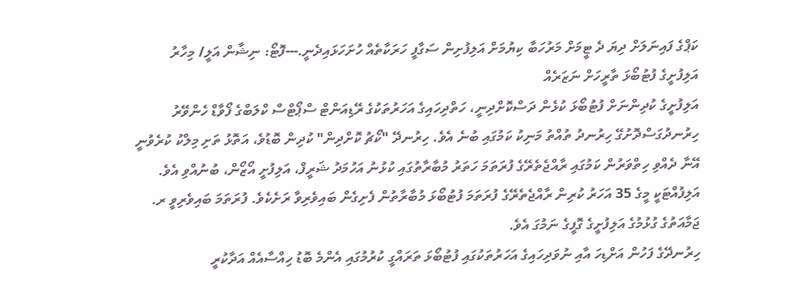ކަޕްގެ ފައިނަލަށް ދިޔަ ދެ ޓީމަށް މަރުހަބާ ކިޔުމަށް އަލިފުށިން ސަގާފީ ހަރަކާތެއް ހުށަހަޅައިދެނީ.---ފޮޓޯ: ނިޝާން އަލީ/ މިހާރު
އަލިފުށީގެ ފުޓުބޯޅަ ތާރީހަށް ނަޒަރެއް
އަލިފުށީގެ ކުދިންނަށް ފުޓުބޯޅަ ކުޅެން ދަސްކޮށްދިނީ، ހަތްދިހައިގެ އަހަރުތަކުގެ ރޭޑިއަންޓް ސްޕޯޓްސް ކްލަބްގެ ފޯވާޑް ހެންވޭރު ހިރުނދުގަސްދޮށުގޭ ހިރުނދު ތުއްތު މަނިކު ކަމުގައި ބުނެ އެވެ. ހިރުނދޭ "ކޯޗު ކޮށްދިން" ކުދިން ބޮޑުވެ، އަތޮޅު ތަށި މިލްކު ކުރެވުނީ އޭނާ ދެއްވި ހިތްވަރުން ކަމުގައި ރާއްޖެތެރޭގެ ފުރަތަމަ ހަތަރު މުބާރާތުގައި ކުޅުނު އަހުމަދު ޝަރީފް، އަލިފުށީ އޯޒޯން، ބުނުއްވި އެވެ. އަލިފުއްޓަކީ މީގެ 35 އަހަރު ކުރިން ރާއްޖެތެރޭގެ ފުރަތަމަ ފުޓުބޯޅަ މުބާރާތުން ފެށިގެން ބައިވެރިވާ ރަށެކެވެ. ފުރަތަމަ ބައިވެރިވީ ރ. ޖަމާއަތުގެ ގުޅުމުގެ އަލިފުށީގެ ގޮފީގެ ނަމުގަ އެވެ.
ހިރުނދޭގެ ފަހުން އަށްޑިހަ އާއި ނުވަދިހައިގެ އަހަރުތަކުގައި ފުޓުބޯޅަ ތަރައްގީ ކުރުމުގައި އެންމެ ބޮޑު ހިއްސާއެއް އަދާކުރީ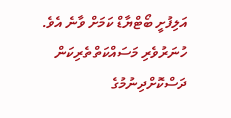އަލިފުށީ ބޯޓްޔާޑް ކަމަށް ވާނެ އެވެ. ހުނަރުވެރި މަސައްކަތްތެރިކަން ދަސްކޮށްދިނުމުގެ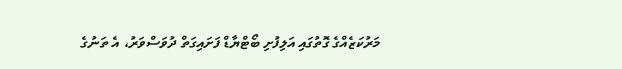މަރުކަޒެއްގެ ގޮތުގައި އަލިފުށި ބޯޓްޔާޑް ފަށައިގަތް ދުވަސްވަރު، އެ ތަނުގެ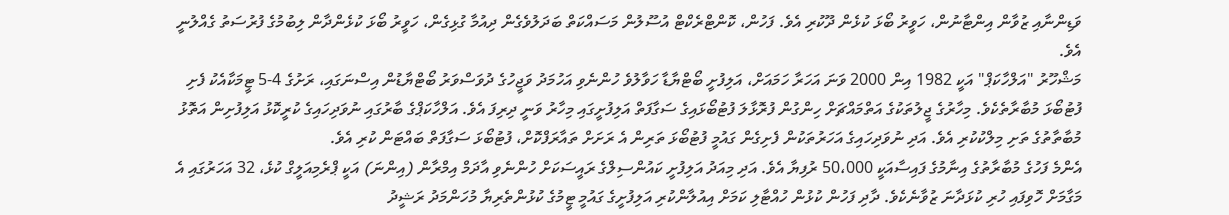ވަޑިންނާއި ޒުވާން އިންޓާނުން، ހަވީރު ބޯޅަ ކުޅެން ދޫކުރި އެވެ. ފަހުން، ކޮންޓްރެކްޓް އުސޫލުން މަސައްކަތް ބަދަލުވެގެން ދިއުމާ ގުޅިގެން، ހަވީރު ބޯޅަ ކުޅެންދާން ލިބުމުގެ ފުރުސަތު ގެއްލުނީ އެވެ.
މަޝްހޫރު "އަލްހާކަޕް" އަކީ 1982 އިން 2000 ވަނަ އަހަރާ ހަމައަށް، އަލިފުށީ ބޯޓްޔާޑާ ހަވާލުވެ ހުންނެވި އަހުމަދު ވަޖީހުގެ ދުވަސްވަރު ބޯޓްޔާޑުން އިސްނަގައި، ރަށުގެ 4-5 ޓީމަކާއެކު ފެށި ފުޓުބޯޅަ މުބާރާތެކެވެ. މިހާރުގެ ޖީލުތަކުގެ އަތްމައްޗަށް ހިންގުން ފުރޮޅާލަ ފުޓުބޯޅައިގެ ސަގާފަތް އަލިފުށީގައި މިހާރު ވަނީ ދިރިފަ އެވެ. އަލްހާކަޕްގެ ބާރުގައި ނުވަދިހައިގެ ކުރީކޮޅު އަލިފުށިން އަތޮޅު މުބާތާތުގެ ތަށި މިލްކުކުރި އެވެ. އަދި ނުވަދިހައިގެ އަހަރުތަކުން ފެށިގެން ގައުމީ ފުޓުބޯޅަ ތަރިން އެ ރަށަށް ތައާރަފްކޮށް، ފުޓުބޯޅަ ސަގާފަތް ބައްޓަން ކުރި އެވެ.
އެންމެ ފަހުގެ މުބާރާތުގެ އިނާމުގެ ފައިސާއަކީ 50،000 ރުފިޔާ އެވެ. އަދި މިއަދު އަލިފުށީ ކައުންސިލްގެ ރައީސަކަށް ހުންނެވި އާދަމް އިމްރާން (އިންނަ) އަކީ ޕްރެމިއަލީގް ކުޅެ، 32 އަހަރުގައި އެ މަގާމަށް ހޮވިފައި ހުރި ކުޅަދާނަ ޒުވާނެކެވެ. ދާދި ފަހުން ކުޅުން ހުއްޓާލި ކަމަށް އިއުލާންކުރި އަލިފުށީގެ ގައުމީ ޓީމުގެ ކުޅުންތެރިޔާ މުހަންމަދު ރަޝީދު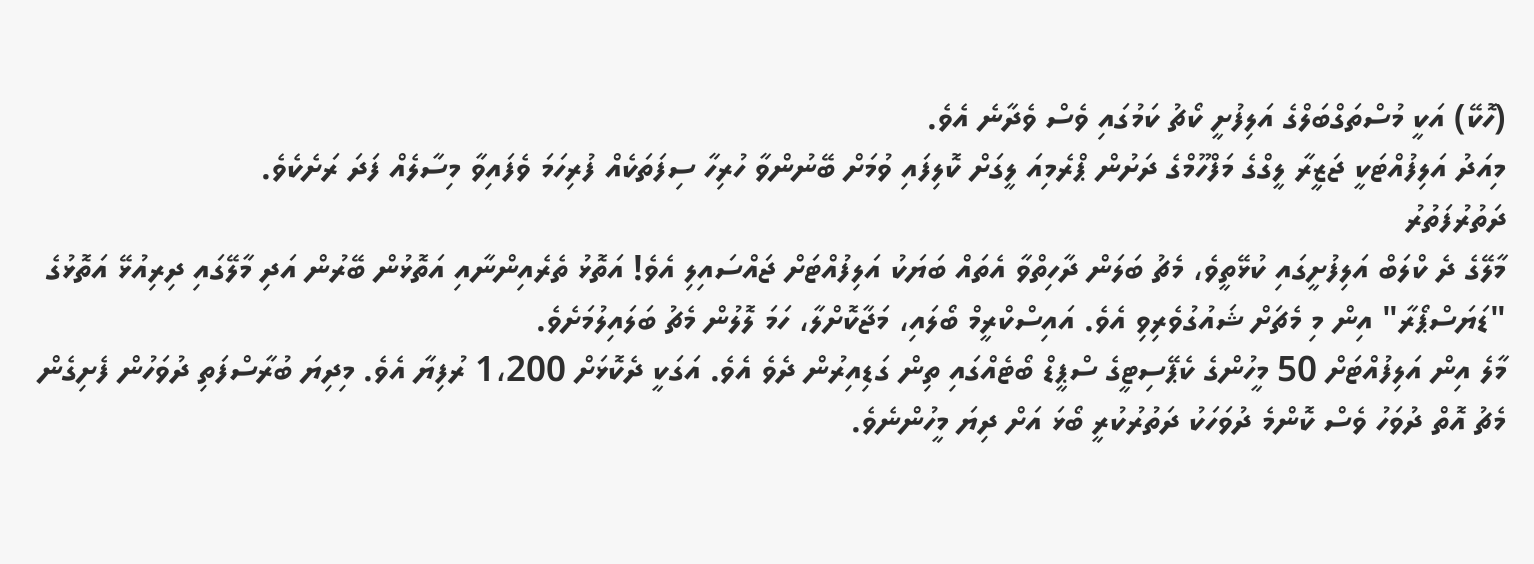(ހޮކޭ) އަކީ މުސްތަގްބަލްގެ އަލިފުށީ ކޯޗު ކަމުގައި ވެސް ވެދާނެ އެވެ.
މިއަދު އަލިފުއްޓަކީ ޖަޒީރާ ލީގްގެ މަފްހޫމްގެ ދަށުން ޕްރެމިއަ ލީގަށް ކޮލިފައި ވުމަށް ބޭނުންވާ ހުރިހާ ސިފަތަކެއް ފުރިހަމަ ވެފައިވާ މިސާލެއް ފަދަ ރަށެކެވެ.
ދަތުރުފަތުރު
މާލޭގެ ދެ ކްލަބް އަލިފުށީގައި ކުޅޭތީވެ، މެޗު ބަލަން ދާހިތްވާ އެތައް ބަޔަކު އަލިފުއްޓަށް ޖައްސައިލި އެވެ! އަތޮޅު ތެރެއިންނާއި އަތޮޅުން ބޭރުން އަދި މާލޭގައި ދިރިއުޅޭ އަތޮޅުގެ "ޑަޔަސްޕޯރާ" އިން މި މެޗަށް ޝައުގުވެރިވި އެވެ. އައިސްކްރީމް ބޯލައި، މަޖާކޮށްލާ، ހަމަ ލޮލުން މެޗު ބަލައިލުމަށެވެ.
މާލެ އިން އަލިފުއްޓަށް 50 މީހުންގެ ކެޕޭސިޓީގެ ސްޕީޑް ބޯޓެއްގައި ތިން ގަޑިއިރުން ދެވެ އެވެ. އަގަކީ ދެކޮޅަށް 1،200 ރުފިޔާ އެވެ. މިދިޔަ ބުރާސްފަތި ދުވަހުން ފެށިގެން މެޗު އޮތް ދުވަހު ވެސް ކޮންމެ ދުވަހަކު ދަތުރުކުރީ ބޯޅަ އަށް ދިޔަ މީހުންނެވެ.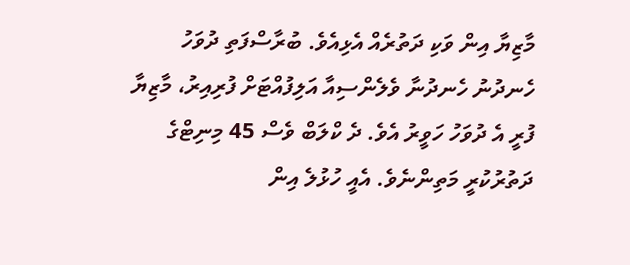މާޒިޔާ އިން ވަކި ދަތުރެއް އެޅިއެވެ. ބުރާސްފަތި ދުވަހު ހެނދުނު ހެނދުނާ ވެލެންސިއާ އަލިފުއްޓަށް ފުރިއިރު، މާޒިޔާ ފުރީ އެ ދުވަހު ހަވީރު އެވެ. ދެ ކްލަބް ވެސް 45 މިނިޓްގެ ދަތުރުކުރީ މަތިންނެވެ. އެއީ ހުޅުލެ އިން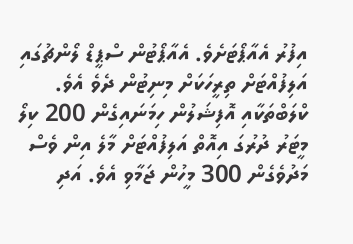އިފުރު އެއާޕޯޓަށެވެ. އެއާޕޯޓުން ސްޕީޑް ލޯންޗުގައި އަލިފުއްޓަށް ތިރީހަކަށް މިނިޓުން ދެވެ އެވެ.
ކްލަބްތަކާއި އޮފިޝަލުން ހިމަނައިގެން 200 ކިލޯ މީޓަރު ދުރުގަ އިއޮތް އަލިފުއްޓަށް މާލެ އިން ވެސް މަދުވެގެން 300 މީހުން ޖަމާވި އެވެ. އަދި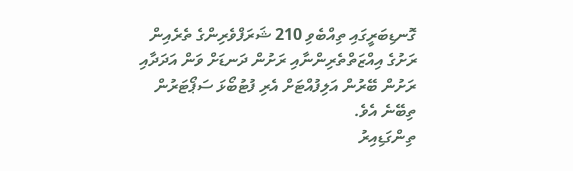ގޮނޑިބަރީގައި ތިއްބެވި 210 ޝަރަފްވެރިންގެ ތެރެއިން ރަށުގެ އިއްޒަތްތެރިންނާއި ރަށުން ދަނޑަށް ވަން އަދަދާއި ރަށުން ބޭރުން އަލިފުއްޓަށް އެރި ފުޓުބޯޅަ ސަޕޯޓަރުން ތިބޭނެ އެވެ.
ތިންގަޑިއިރު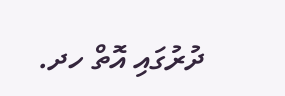ދުރުގައި އޮތް ހދ.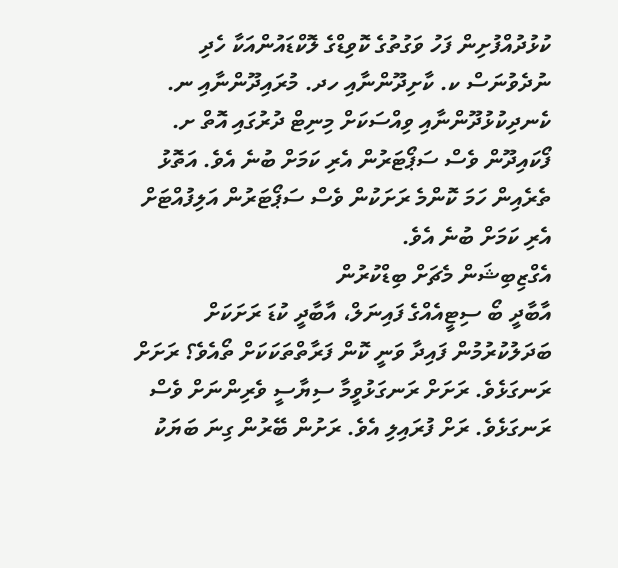ކުޅުދުއްފުށިން ފަހު ވަގުތުގެ ކޮވިޑްގެ ލޮކްޑައުންއަކާ ހެދި ނުދެވުނަސް ކ. ކާށިދޫންނާއި ހދ. މުރައިދޫންނާއި ނ. ކެނދިކުޅުދޫންނާއި ވިއްސަކަށް މިނިޓް ދުރުގައި އޮތް ށ. ފޯކައިދޫން ވެސް ސަޕޯޓަރުން އެރި ކަމަށް ބުނެ އެވެ. އަތޮޅު ތެރެއިން ހަމަ ކޮންމެ ރަށަކުން ވެސް ސަޕޯޓަރުން އަލިފުއްޓަށް އެރި ކަމަށް ބުނެ އެވެ.
އެގްޒިބިޝަން މެޗަށް ބިޑްކުރުން
އާބާދީ ބޯ ސިޓީއެއްގެ ފައިނަލް، އާބާދީ ކުޑަ ރަށަކަށް ބަދަލުކުރުމުން ފައިދާ ވަނީ ކޮން ފަރާތްތަކަކަށް ތޯއެވެ؟ ރަށަށް ރަނގަޅެވެ. ރަށަށް ރަނގަޅުވީމާ ސިޔާސީ ވެރިންނަށް ވެސް ރަނގަޅެވެ. ރަށް ފުރައިލި އެވެ. ރަށުން ބޭރުން ގިނަ ބަޔަކު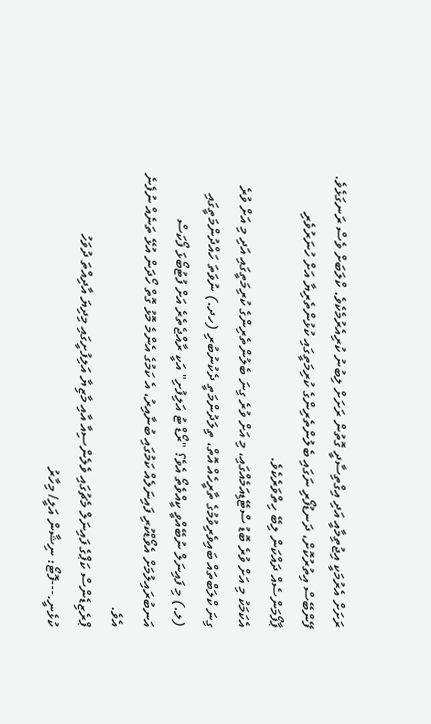ރަށަށް އެރުމަކީ އިޖުތިމާއީ އަދި އިގްތިސާދީ ގޮތުން ރަށަށް ލިބުނު ކުރިއެރުމެކެވެ. ކްލަބަށް ވެސް ރަނގަޅެވެ. ފޭންބޭސް އިތުރުކޮށް، ދަނޑުފޯރި ނަގައި ބެލުންތެރިންގެ ކުރިމަތީގައި ކުޅުންތެރިޔާ އަށް ހުނަރުވެރި ޕާފޯމަންސެއް ދައްކަން ލިބޭ ހިތްވަރެކެވެ.
އެކަމަކު މި އަށް ވުރެ ބޮޑު ސްޓޭޑިއަމެއްގައި، މި އަށް ވުރެ ގިނަ ބެލުންތެރިންގެ ކުރިމަތީގައި އަދި މި އަށް ވުރެ ގިނަ ކްލަބްތައް ބައިވެރިވުމުގެ ތާރީހެއް އޮތް، ތިލަދުންމަތީ ދެކުނުބުރި (ހދ.) ނުވަތަ ހައްދުންމަތީގައި (ލ.) މި ފައިނަލް ނުބޭއްވީ ކީއްވެތޯ އެވެ؟ "ރޯޑް ޓު އަލިފުށި" އަކީ ރާއްޖެތެރެ އަށް ފުޓުބޯޅަ ފޯކަސް އަނބުރައިލުމަށް އެވޯޑްކުރި ފައިނަލެއް ކަމުގައި ބުނާއިރު، އެ ކަމުގެ އެންމެ މޮޅު ގޮތް ހޯދަން އުޅޭ ތަނެއް ނުފެނެ އެވެ.
ޕްރެޒިޑެންސް ކަޕްގެ ފައިނަލް މެޗުގައި ވެލެންސިއާ އާއި މާޒިޔާ އަލިފުށީގައި މިދިޔަ އާދިއްތަ ދުވަހު ކުޅެނީ.---ފޮޓޯ: ނިޝާން އަލީ/ މިހާރު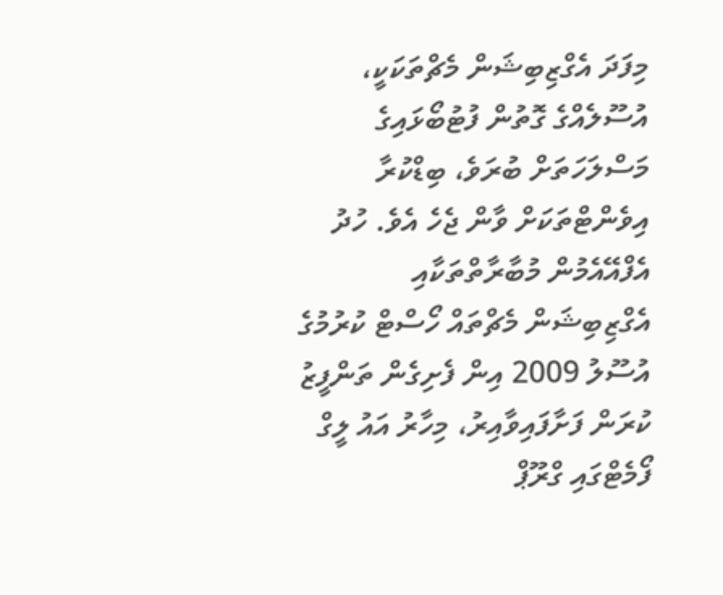މިފަދަ އެގްޒިބިޝަން މެޗްތަކަކީ، އުސޫލެއްގެ ގޮތުން ފުޓުބޯޅައިގެ މަސްލަހަތަށް ބުރަވެ، ބިޑްކުރާ އިވެންޓްތަކަށް ވާން ޖެހެ އެވެ. ހުދު އެފްއޭއެމުން މުބާރާތްތަކާއި އެގްޒިބިޝަން މެޗްތައް ހޯސްޓް ކުރުމުގެ އުސޫލު 2009 އިން ފެށިގެން ތަންފީޒު ކުރަން ފަށާފައިވާއިރު، މިހާރު އައު ލީގް ފޯމެޓްގައި ގްރޫޕް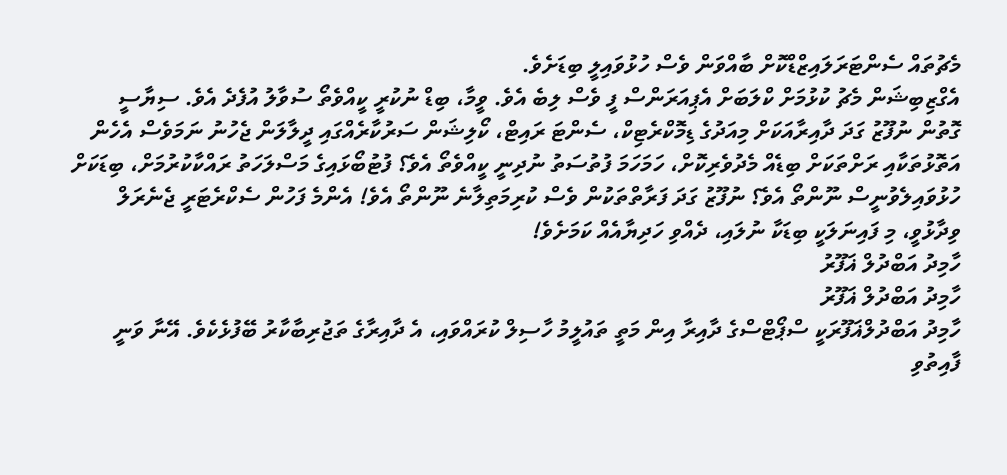މެޗުތައް ސެންޓަރަލައިޒްޑްކޮށް ބާއްވަން ވެސް ހުޅުވައިލީ ބިޑަށެވެ.
އެގްޒިބިޝަން މެޗު ކުޅުމަށް ކްލަބަށް އެޕިއަރަންސް ފީ ވެސް ލިބެ އެވެ. ވީމާ، ބިޑް ނުކުރީ ކީއްވެތޯ ސުވާލު އުފެދެ އެވެ. ސިޔާސީ ގޮތުން ނުފޫޒު ގަދަ ދާއިރާއަކަށް މިއަދުގެ ޑިމޮކްރެޓިކް، ސެންޓަ ރައިޓް، ކޯލިޝަން ސަރުކާރެއްގައި ދީލާލަން ޖެހުނު ނަމަވެސް އެހެން އަތޮޅުތަކާއި ރަށްތަކަށް ބިޑެއް މެދުވެރިކޮށް، ހަމަހަމަ ފުތުސަތު ނުދިނީ ކީއްވެތޯ އެވެ؟ ފުޓުބޯޅައިގެ މަސްލަހަތު ރައްކާކުރުމަށް، ބިޑަކަށް ހުޅުވައިލެވުނީސް ނޫންތޯ އެވެ؟ ނުފޫޒު ގަދަ ފަރާތްތަކުން ވެސް ކުރިމަތިލާނެ ނޫންތޯ އެވެ! އެންމެ ފަހުން ސެކްރެޓަރީ ޖެނެރަލް ވިދާޅުވީ، މި ފައިނަލަކީ ބިޑަކާ ނުލައި، ދެއްވި ހަދިޔާއެއް ކަމަށެވެ!
ހާމިދު އަބްދުލް ޣަފޫރު
ހާމިދު އަބްދުލް ޣަފޫރު
ހާމިދު އަބްދުލްޣަފޫރަކީ ސްޕޯޓްސްގެ ދާއިރާ އިން މަތީ ތައުލީމު ހާސިލް ކުރައްވައި، އެ ދާއިރާގެ ތަޖުރިބާކާރު ބޭފުޅެކެވެ. އޭނާ ވަނީ ފާއިތުވި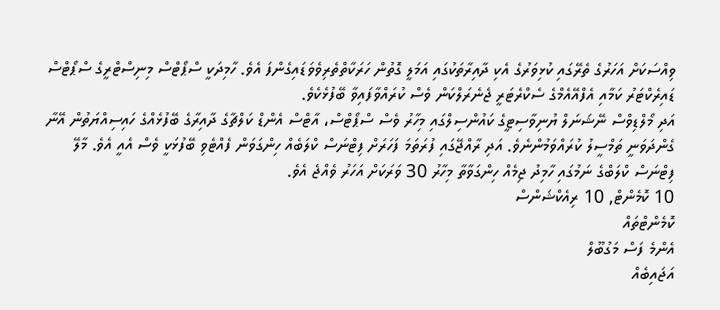ވިއްސަކަށް އަހަރުގެ ތެރޭގައި ކުޅިވަރުގެ އެކި ދާއިރާތަކުގައި އަމަލީ ގޮތުން ހަރަކާތްތެރިވެވަޑައިގެންފަ އެވެ. ހާމިދަކީ ސްޕޯޓްސް މިނިސްޓްރީގެ ސްޕޯޓްސް ޑައިރެކްޓަރު ކަމާއި އެފްއޭއެމްގެ ސެކްރެޓަރީ ޖެނެރަލްކަން ވެސް ކުރައްވާފައިވާ ބޭފުޅެކެވެ.
އަދި މޯލްޑިވްސް ނޭޝަނަލް ޔުނިވާސިޓީގެ ކައުންސިލްގައި މިހާރު ވެސް ސްޕޯޓްސް، އާޓްސް އެންޑް ކަލްޗާގެ ދާއިރާގެ ބޭފުޅެއްގެ ހައިސިއްޔަތުން އޭނާ ގެންދަވަނީ ތަމްސީލު ކުރައްވަމުންނެވެ. އަދި ރާއްޖޭގައި ފުރަތަމަ ފަހަރަށް ފިޓްނަސް ކްލަބެއް ހިންގަވަން ފެއްޓެވި ބޭފުޅަކީ ވެސް އެއީ އެވެ. މާލޭ ފިޓްނަސް ކްލަބްގެ ނަމުގައި ހާމިދު ޖިމެއް ހިންގަވާތާ މިހާރު 30 ވަރަކަށް އަހަރު ވެއްޖެ އެވެ.
10 ކޮމެންޓް, 10 ރިއެކްޝަންސް
ކޮމެންޓްތައް
އެންމެ ފަސް މަގުބޫލް
އަޖައިބެއް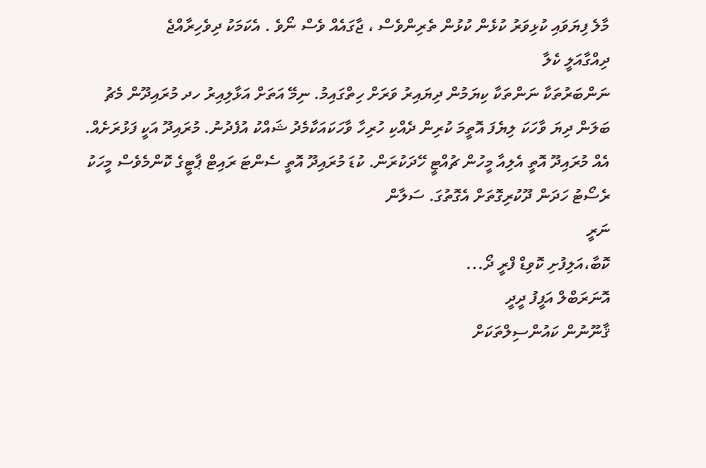މާލެ ފިޔަވައި ކުޅިވަރު ކުޅެން ކުޅުން ތެރިންވެސް ، ޖާގައެއް ވެސް ނޯވެ . އެކަމަކު ދިވެހިރާއްޖެ
ދިއްގާއަލީ ކެލާ
ނަންބަރުތަކާ ނަންތަކާ ކިޔަމުން ދިޔައިރު ވަރަށް ހިތްގައިމު. ނިމޭ އަތަށް އަޅާލިއިރު ހދ މުރައިދޫން މެޗު ބަލަން ދިޔަ ވާހަކަ ލިޔެފަ އޮތީމަ ކުރިން ދެއްކި ހުރިހާ ވާހަކައަކާމެދު ޝައްކު އުފެދުނު. މުރައިދޫ އަކީ ފަޅުރަށެއް. އެއް މުރައިދޫ އޮތީ އެލިއާ މީހުން ޗުއްޓީ ހޭދަކުރަން. ކުޑަ މުރައިދޫ އޮތީ ސެންޓަ ރައިޓް ޕާޓީގެ ކޮންމެވެސް މީހަކު ރެސޯޓު ހަދަން ދޫކުރިގޮތަށް އެގޮތުގަ. ސަލާން
ނަރީ
ކޮބާ،އަލިފުށި ކޮވިޑް ފްރީ ދޯ...
އޮނަރަބްލް އަފީފު ދީދީ
ޤާނޫނުން ކައުންސިލްތަކަށް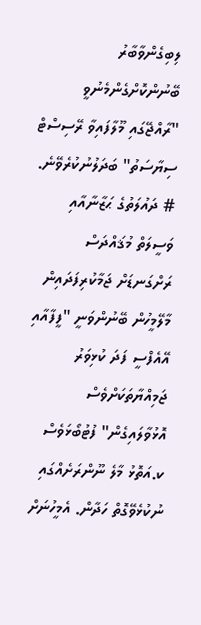ލިބިގެންވާބާރު ބޭނުންކޮށްގެންމެނުވީ "ރާއްޖޭގައި މޫލާފައިވާ ރޭސިސްޓް ސިޔާސަތު" ބަދަލުނުކުރެވޭނެ. # ދައުލަތުގެ ޙަޒާނާއާއި ވަސީލަތް މުޤައްދަސް ރަށްގަނޑަށް ޖަމާކުރިފަދައިން މާލޭމީހުން ބޭނުންވަނީ "ފީފާއާއި އޭއެފްސީ ފަދަ ކުޅިވަރު ޖަމިއްޔާތަކަށްވެސް އޮޅުވާލައިގެން" ފުޓުބޯޅަވެސް ކ.އަތޮޅު މާލެ ނޫންރަށެއްގައި ނުކުޅެވޭގޮތް ހަދާން. އެމީހުނަށް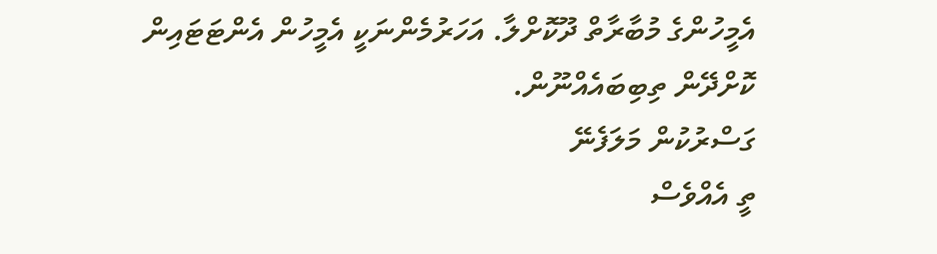އެމީހުންގެ މުބާރާތް ދޫކޮށްލާ. އަހަރުމެންނަކީ އެމީހުން އެންޓަޓައިން ކޮށްދޭން ތިބިބައެއްނޫން.
ގަސްރުކުން މަލަފެނޭ
ތީ އެއްވެސް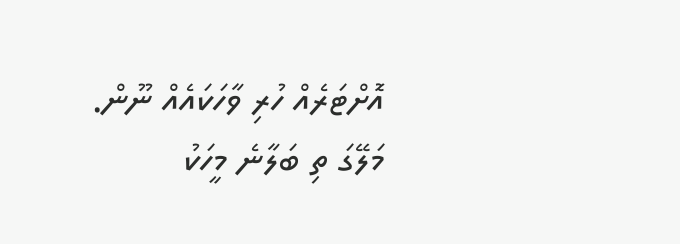އޮށްޓަރެއް ހުރި ވާހަކައެއް ނޫން. މަލޭގަ ތި ބަލާނެ މީހަކު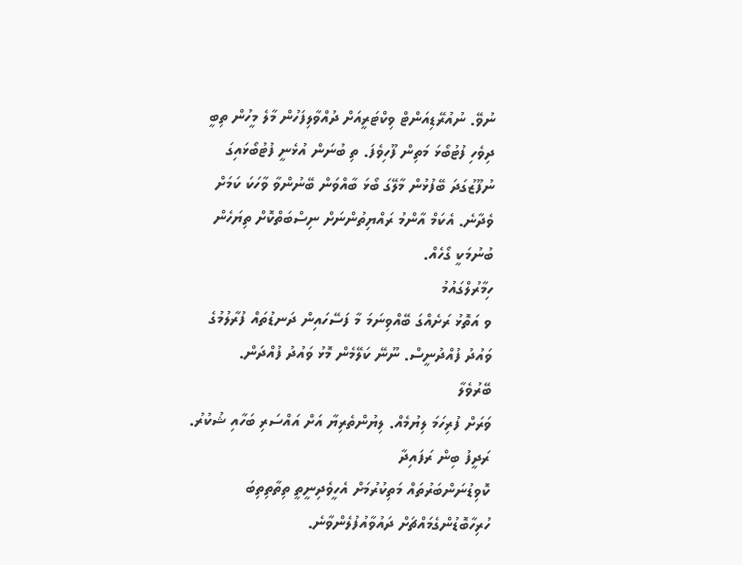ނުވޭ. ނުއުރޭޑިއަންޓް ވިކްޓަރީއަށް ދުއްވާލިފަހުން މާލެ މީހުން ތިބީ ދިވެހި ފުޓުބޯޅަ މަތިން ފޫހިވެފަ. ތި ބުނަން އުޅެނީ ފުޓުބޯޅައިގަ ނުފޫޒުގަދަ ބޭފުޅުން މާލޭގަ ބޯޅަ ބާއްވަން ބޭނުންވާ ވާހަކަ ކަމަށް ވެދާނެ. އެކަމް އާންމު ރައްޔިތުންނަށް ނިސްބަތްކޮށް ތިޔަހެން ބުނުމަކީ ގޯހެއް.
ހިމާރުލްގައުމު
ވ އަތޮޅު ރަށެއްގަ ބޭއްވިނަމަ މާ ފަސޭހައިން ދަނޑުތައް ފުރާލުމުގެ ވައުދު ފުއްދުނީސް. ނޫނޭ ކަލޭމެން މޮޅު ވައުދު ފުއްދަން.
ބޭރުވެލާ
ވަރަށް ފުރިހަމަ ލިޔުމެއް. ލިޔުންތެރިޔާ އަށް އައްސަރި ބަހާއި ޝުކުރު.
ރަދީފު ބިން ރަފައިދާ
ކޮވިޑުނަންބަރުތައް މަތިކުރުމަށް އެހީވެދިނީތީ ތިތާތިތިބަ ހުރިހާބޮޑުންގެމައްޗަށް ދައުވާއުފުލެންވާނެ.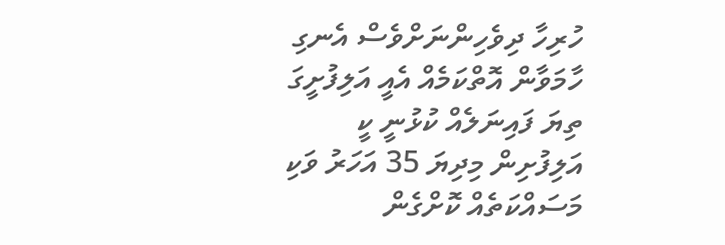ހުރިހާ ދިވެހިންނަށްވެސް އެނގި ހާމަވާން އޮތްކަމެއް އެއީ އަލިފުށީގަ ތިޔަ ފައިނަލެއް ކުޅުނީ ކީ އަލިފުށިން މިދިޔަ 35 އަހަރު ވަކި މަސައްކަތެއް ކޮށްގެން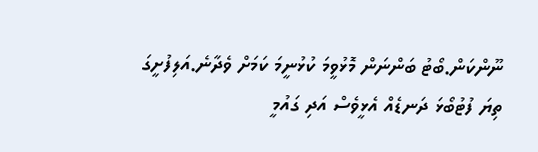ނޫންކަން.ބޯޓު ބަންނަން މޮޅުވީމަ ކުޅުނީމަ ކަމަށް ވެދާނެ.އަލިފުށީގަ ތިޔަ ފުޓުބޯޅަ ދަނޑެއް އެޅީވެސް އަދި ގައުމީ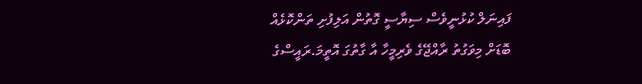ފައިނަލް ކުޅުނީވެސް ސިޔާސީ ގޮތުން އަލިފުށި ތަންކޮޅެއް ބޮޑަށް މިވަގުތު ރާއްޖޭގެ ވެރިމީހާ އާ ގާތުގަ އޮތީމަ.ރައީސްގެ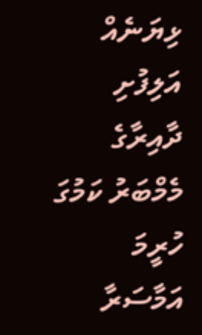ޅިޔަނެއް އަލިފުށި ދާއިރާގެ މެމްބަރު ކަމުގަ ހުރީމަ
އަމާސަރާ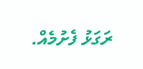ރަގަޅު ފެށުމެއް.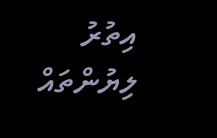އިތުރު ލިޔުންތައް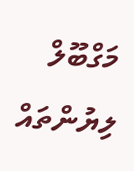މަގްބޫލް ލިޔުންތައް